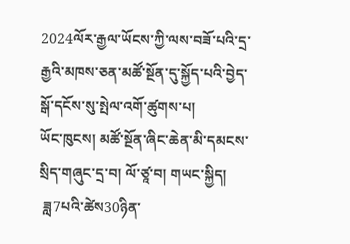2024ལོར་རྒྱལ་ཡོངས་ཀྱི་ལས་བཟོ་པའི་དྲ་རྒྱའི་མཁས་ཅན་མཚོ་སྔོན་དུ་སྐྱོད་པའི་བྱེད་སྒོ་དངོས་སུ་སྤེལ་འགོ་ཚུགས་པ།
ཡོང་ཁུངས། མཚོ་སྔོན་ཞིང་ཆེན་མི་དམངས་སྲིད་གཞུང་དྲ་བ། ལོ་ཙཱ་བ། གཡང་སྐྱིད།
 ཟླ7པའི་ཚེས30ཉིན་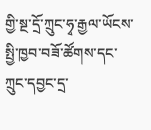གྱི་སྔ་དྲོ་ཀྲུང་ཧྭ་རྒྱལ་ཡོངས་སྤྱི་ཁྱབ་བཟོ་ཚོགས་དང་ཀྲུང་དབྱང་དྲ་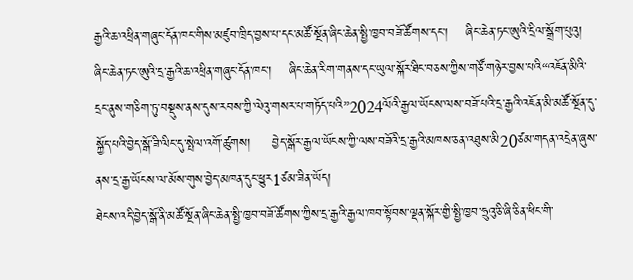རྒྱའི་ཆ་འཕྲིན་གཞུང་དོན་ཁང་གིས་མཛུབ་ཁྲིད་བྱས་པ་དང་མཚོ་སྔོན་ཞིང་ཆེན་སྤྱི་ཁྱབ་བཟོ་ཚོགས་དང་།    ཞིང་ཆེན་ཏང་ཨུའི་དྲིལ་སྒྲོག་པུའུ།    ཞིང་ཆེན་ཏང་ཨུའི་དྲ་རྒྱའི་ཆ་འཕྲིན་གཞུང་དོན་ཁང་།    ཞིང་ཆེན་རིག་གནས་དང་ཡུལ་སྐོར་ཐིང་བཅས་ཀྱིས་གཙོ་གཉེར་བྱས་པའི“འཇོན་མིའི་དྲང་ནུས་གཅིག་ཏུ་བསྡུས་ནས་དུས་རབས་ཀྱི་ལེའུ་གསར་པ་གཏོད་པའི”2024ལོའི་རྒྱལ་ཡོངས་ལས་བཟོ་པའི་དྲ་རྒྱའི་འཇོན་མི་མཚོ་སྔོན་དུ་སྐྱོད་པའི་བྱེད་སྒོ་ཟི་ལིང་དུ་སྤེལ་འགོ་ཚུགས།     བྱེད་སྒོར་རྒྱལ་ཡོངས་ཀྱི་ལས་བཟོའི་དྲ་རྒྱའི་མཁས་ཅན་འཐུས་མི20ཙམ་གདན་འདྲེན་ཞུས་ནས་དྲ་རྒྱ་ཡོངས་ལ་མོས་གུས་བྱེད་མཁན་དུང་ཕྱུར1ཙམ་ཟིན་ཡོད།
ཐེངས་འདི་བྱེད་སྒོ་ནི་མཚོ་སྔོན་ཞིང་ཆེན་སྤྱི་ཁྱབ་བཟོ་ཚོགས་ཀྱིས་དྲ་རྒྱའི་རྒྱལ་ཁབ་སྟོབས་ལྡན་སྐོར་གྱི་སྤྱི་ཁྱབ་ཧྲུའུ་ཅི་ཞི་ཅིན་ཕིང་གི་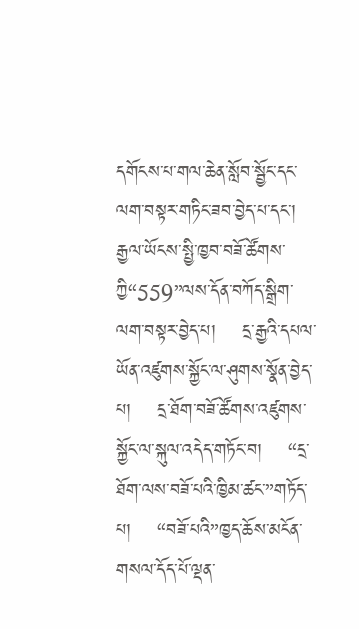དགོངས་པ་གལ་ཆེན་སློབ་སྦྱོང་དང་ལག་བསྟར་གཏིང་ཟབ་བྱེད་པ་དང་།    རྒྱལ་ཡོངས་སྤྱི་ཁྱབ་བཟོ་ཚོགས་ཀྱི“559”ལས་དོན་བཀོད་སྒྲིག་ལག་བསྟར་བྱེད་པ།    དྲ་རྒྱའི་དཔལ་ཡོན་འཛུགས་སྐྱོང་ལ་ཤུགས་སྣོན་བྱེད་པ།    དྲ་ཐོག་བཟོ་ཚོགས་འཛུགས་སྐྱོང་ལ་སྐུལ་འདེད་གཏོང་བ།    “དྲ་ཐོག་ལས་བཟོ་པའི་ཁྱིམ་ཚང་”གཏོད་པ།    “བཟོ་པའི”ཁྱད་ཆོས་མངོན་གསལ་དོད་པོ་ལྡན་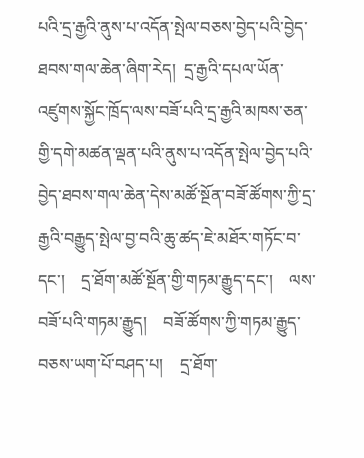པའི་དྲ་རྒྱའི་ནུས་པ་འདོན་སྤེལ་བཅས་བྱེད་པའི་བྱེད་ཐབས་གལ་ཆེན་ཞིག་རེད།  དྲ་རྒྱའི་དཔལ་ཡོན་འཛུགས་སྐྱོང་ཁྲོད་ལས་བཟོ་པའི་དྲ་རྒྱའི་མཁས་ཅན་གྱི་དགེ་མཚན་ལྡན་པའི་ནུས་པ་འདོན་སྤེལ་བྱེད་པའི་བྱེད་ཐབས་གལ་ཆེན་དེས་མཚོ་སྔོན་བཟོ་ཚོགས་ཀྱི་དྲ་རྒྱའི་བརྒྱུད་སྤེལ་བྱ་བའི་ཆུ་ཚད་ཇེ་མཐོར་གཏོང་བ་དང་།    དྲ་ཐོག་མཚོ་སྔོན་གྱི་གཏམ་རྒྱུད་དང་།    ལས་བཟོ་པའི་གཏམ་རྒྱུད།    བཟོ་ཚོགས་ཀྱི་གཏམ་རྒྱུད་བཅས་ཡག་པོ་བཤད་པ།    དྲ་ཐོག་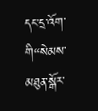དང་དྲ་འོག་གི“སེམས་མཐུན་སྒོར་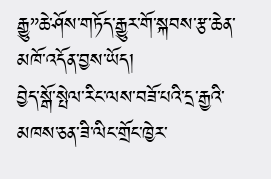རྒྱུ”ཆེ་ཤོས་གཏོད་རྒྱུར་གོ་སྐབས་རྩ་ཆེན་མཁོ་འདོན་བྱས་ཡོད།
བྱེད་སྒོ་སྤེལ་རིང་ལས་བཟོ་པའི་དྲ་རྒྱའི་མཁས་ཅན་ཟི་ལིང་གྲོང་ཁྱེར་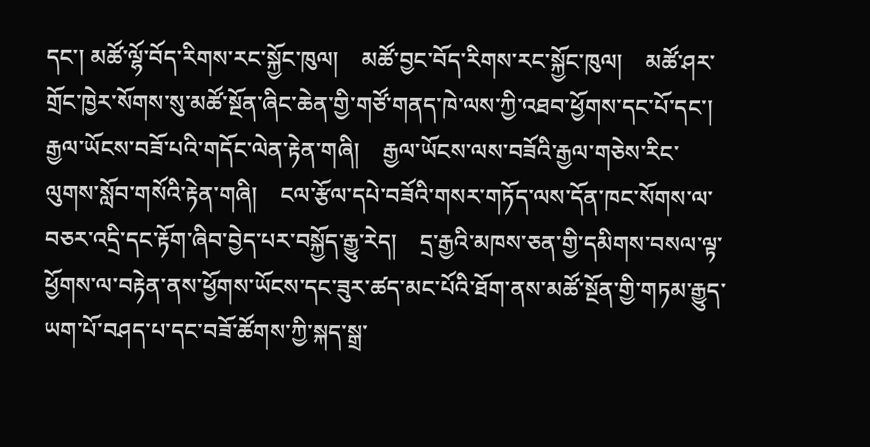དང་། མཚོ་ལྷོ་བོད་རིགས་རང་སྐྱོང་ཁུལ།    མཚོ་བྱང་བོད་རིགས་རང་སྐྱོང་ཁུལ།    མཚོ་ཤར་གྲོང་ཁྱེར་སོགས་སུ་མཚོ་སྔོན་ཞིང་ཆེན་གྱི་གཙོ་གནད་ཁེ་ལས་ཀྱི་འཐབ་ཕྱོགས་དང་པོ་དང་།    རྒྱལ་ཡོངས་བཟོ་པའི་གདོང་ལེན་རྟེན་གཞི།    རྒྱལ་ཡོངས་ལས་བཟོའི་རྒྱལ་གཅེས་རིང་ལུགས་སློབ་གསོའི་རྟེན་གཞི།    ངལ་རྩོལ་དཔེ་བཟོའི་གསར་གཏོད་ལས་དོན་ཁང་སོགས་ལ་བཅར་འདྲི་དང་རྟོག་ཞིབ་བྱེད་པར་བསྐྱོད་རྒྱུ་རེད།    དྲ་རྒྱའི་མཁས་ཅན་གྱི་དམིགས་བསལ་ལྟ་ཕྱོགས་ལ་བརྟེན་ནས་ཕྱོགས་ཡོངས་དང་ཟུར་ཚད་མང་པོའི་ཐོག་ནས་མཚོ་སྔོན་གྱི་གཏམ་རྒྱུད་ཡག་པོ་བཤད་པ་དང་བཟོ་ཚོགས་ཀྱི་སྐད་སྒྲ་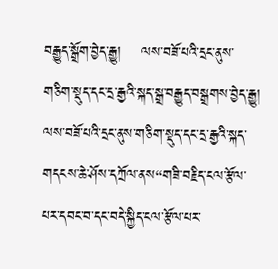བརྒྱུད་སྒྲོག་བྱེད་རྒྱུ།    ལས་བཟོ་པའི་དྲང་ནུས་གཅིག་སྡུད་དང་དྲ་རྒྱའི་སྐད་སྒྲ་བརྒྱུད་བསྒྲགས་བྱེད་རྒྱུ།   ལས་བཟོ་པའི་དྲང་ནུས་གཅིག་སྡུད་དང་དྲ་རྒྱའི་སྐད་གདངས་ཆེ་ཤོས་དཀྲོལ་ནས“གཟི་བརྗིད་ངལ་རྩོལ་པར་དབང་བ་དང་བདེ་སྐྱིད་ངལ་རྩོལ་པར་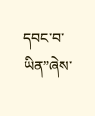དབང་བ་ཡིན”ཞེས་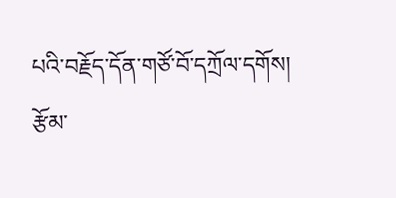པའི་བརྗོད་དོན་གཙོ་བོ་དཀྲོལ་དགོས།
རྩོམ་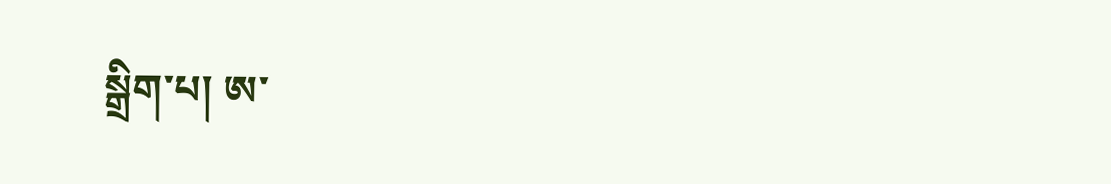སྒྲིག་པ། ཨ་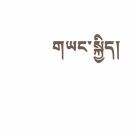གཡང་སྐྱིད།